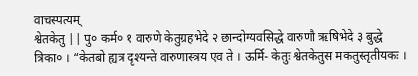वाचस्पत्यम्
श्वेतकेतु || पु० कर्म० १ वारुणे केतुग्रहभेदे २ छान्दोग्यवसिद्धे वारुणौ ऋषिभेदे ३ बुद्धे त्रिका० । “केतबो ह्यत्र दृश्यन्ते वारुणास्त्रय एव ते । ऊर्मि- केतुः श्वेतकेतुस मकतुस्तृतीयकः ।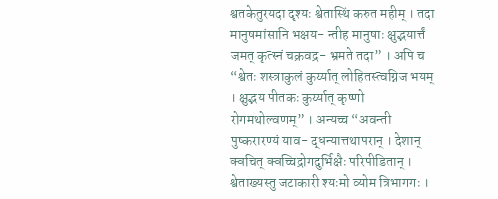श्वतकेतुरयदा दृश्यः श्वेतास्थिं करुत महीम् । तदा मानुषमांसानि भक्षय- न्तीह मानुषाः क्षुद्भयार्त्तं जमत् कृत्स्नं चक्रवद्र- भ्रमते तदा” । अपि च “श्वेतः शस्त्राकुलं कुर्य्यात् लोहितस्त्वग्निज भयम् । क्षुद्भय पीतकः कुर्य्यात् कृष्णो रोगमथोल्वणम्” । अन्यच्च “अवन्ती पुष्करारण्यं याव- द्धन्यात्तथापरान् । देशान् क्वचित् क्वच्चिद्रोगदुर्भिक्षैः परिपीडितान् । श्वेताख्यस्तु जटाकारी श्यःमो व्योम त्रिभागगः ।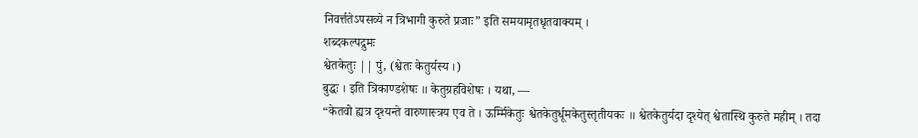निवर्त्ततेऽपसव्ये न त्रिभागी कुरुते प्रजाः” इति समयामृतधृतवाक्यम् ।
शब्दकल्पद्रुमः
श्वेतकेतुः || पुं, (श्वेतः केतुर्यस्य ।)
बुद्धः । इति त्रिकाण्डशेषः ॥ केतुग्रहविशेषः । यथा, —
“केतवो ह्यत्र दृश्यन्ते वारुणास्त्रय एव ते । ऊर्म्मिकेतुः श्वेतकेतुर्धूमकेतुस्तृतीयकः ॥ श्वेतकेतुर्यदा दृश्येत् श्वेतास्थि कुरुते महीम् । तदा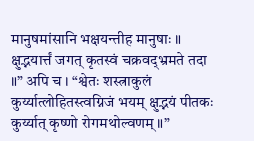मानुषमांसानि भक्षयन्तीह मानुषाः ॥ क्षुद्भयार्त्तं जगत् कृतस्वं चक्रवद्भ्रमते तदा ॥” अपि च । “श्वेतः शस्त्राकुलं कुर्य्यात्लोहितस्त्वग्निजं भयम् क्षुद्भयं पीतकः कुर्य्यात् कृष्णो रोगमथोल्वणम् ॥”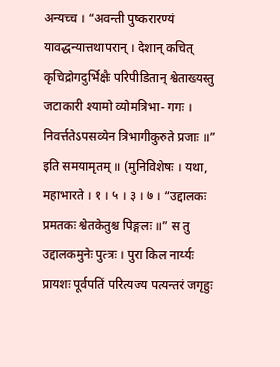अन्यच्च । “अवन्ती पुष्करारण्यं यावद्धन्यात्तथापरान् । देशान् कचित् कृचिद्रोगदुर्भिक्षैः परिपीडितान् श्वेताख्यस्तु जटाकारी श्यामो व्योमत्रिभा- गगः । निवर्त्ततेऽपसव्येन त्रिभागीकुरुते प्रजाः ॥” इति समयामृतम् ॥ (मुनिविशेषः । यथा, महाभारते । १ । ५ । ३ । ७ । “उद्दालकः प्रमतकः श्वेतकेतुश्च पिङ्गलः ॥” स तु उद्दालकमुनेः पुत्त्रः । पुरा किल नार्य्यः प्रायशः पूर्वपतिं परित्यज्य पत्यन्तरं जगृहुः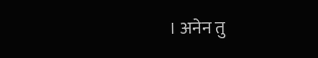। अनेन तु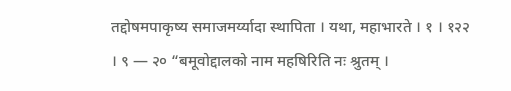तद्दोषमपाकृष्य समाजमर्य्यादा स्थापिता । यथा, महाभारते । १ । १२२ । ९ — २० “बमूवोद्दालको नाम महषिरिति नः श्रुतम् ।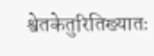श्वेतकेतुरितिख्यातः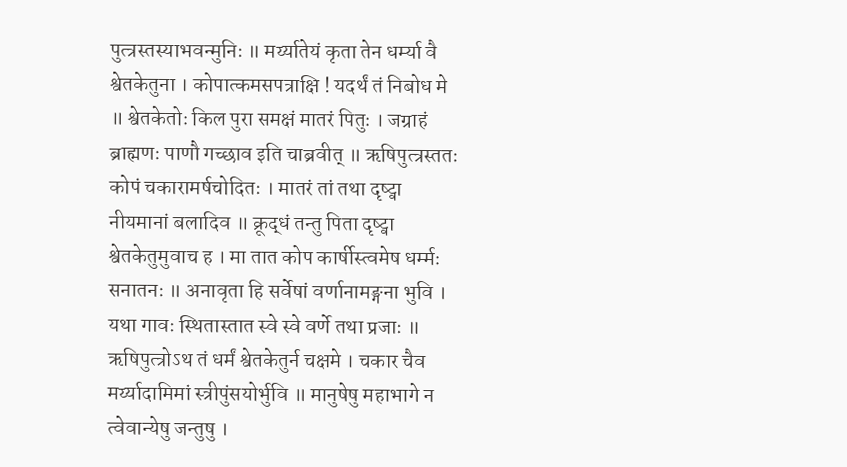पुत्त्रस्तस्याभवन्मुनिः ॥ मर्य्यातेयं कृता तेन धर्म्या वै श्वेतकेतुना । कोपात्कमसपत्राक्षि ! यदर्थं तं निबोध मे ॥ श्वेतकेतोः किल पुरा समक्षं मातरं पितुः । जग्राहं ब्राह्मणः पाणौ गच्छाव इति चाब्रवीत् ॥ ऋषिपुत्त्रस्ततः कोपं चकारामर्षचोदितः । मातरं तां तथा दृष्ट्वा नीयमानां बलादिव ॥ क्रूद्धं तन्तु पिता दृष्ट्वा श्वेतकेतुमुवाच ह । मा तात कोप कार्षीस्त्वमेष धर्म्मः सनातनः ॥ अनावृता हि सर्वेषां वर्णानामङ्गना भुवि । यथा गावः स्थितास्तात स्वे स्वे वर्णे तथा प्रजाः ॥ ऋषिपुत्त्रोऽथ तं धर्मं श्वेतकेतुर्न चक्षमे । चकार चैव मर्य्यादामिमां स्त्रीपुंसयोर्भुवि ॥ मानुषेषु महाभागे न त्वेवान्येषु जन्तुषु ।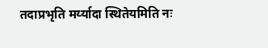तदाप्रभृति मर्य्यादा स्थितेयमिति नः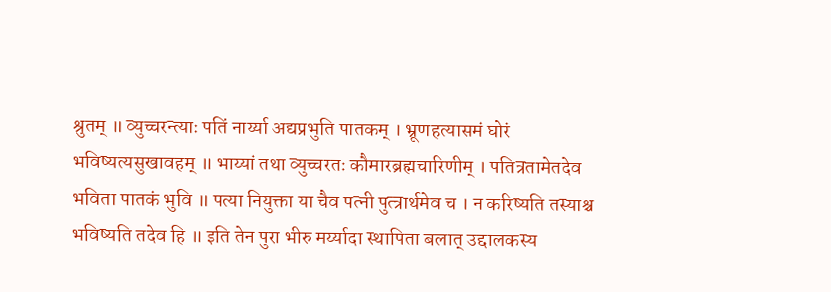श्रुतम् ॥ व्युच्चरन्त्याः पतिं नार्य्या अद्यप्रभुति पातकम् । भ्रूणहत्यासमं घोरं भविष्यत्यसुखावहम् ॥ भाय्यां तथा व्युच्चरतः कौमारब्रह्मचारिणीम् । पतित्रतामेतदेव भविता पातकं भुवि ॥ पत्या नियुक्ता या चैव पत्नी पुत्त्रार्थमेव च । न करिष्यति तस्याश्च भविष्यति तदेव हि ॥ इति तेन पुरा भीरु मर्य्यादा स्थापिता बलात् उद्दालकस्य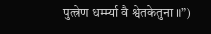पुत्त्रेण धर्म्म्या वै श्वेतकेतुना ॥”)